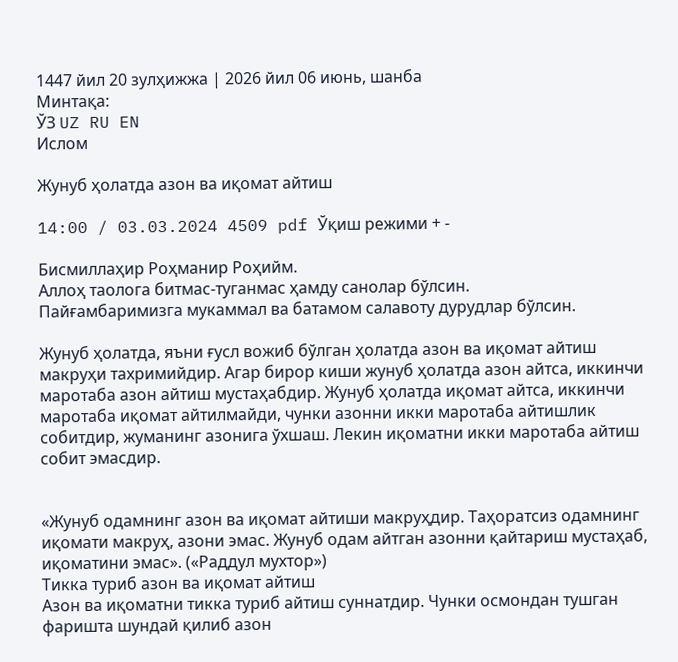1447 йил 20 зулҳижжа | 2026 йил 06 июнь, шанба
Минтақа:
ЎЗ UZ RU EN
Ислом

Жунуб ҳолатда азон ва иқомат айтиш

14:00 / 03.03.2024 4509 pdf Ўқиш режими + -

Бисмиллаҳир Роҳманир Роҳийм.
Аллоҳ таолога битмас-туганмас ҳамду санолар бўлсин.
Пайғамбаримизга мукаммал ва батамом салавоту дурудлар бўлсин.

Жунуб ҳолатда, яъни ғусл вожиб бўлган ҳолатда азон ва иқомат айтиш макруҳи тахримийдир. Агар бирор киши жунуб ҳолатда азон айтса, иккинчи маротаба азон айтиш мустаҳабдир. Жунуб ҳолатда иқомат айтса, иккинчи маротаба иқомат айтилмайди, чунки азонни икки маротаба айтишлик собитдир, жуманинг азонига ўхшаш. Лекин иқоматни икки маротаба айтиш собит эмасдир.


«Жунуб одамнинг азон ва иқомат айтиши макруҳдир. Таҳоратсиз одамнинг иқомати макруҳ, азони эмас. Жунуб одам айтган азонни қайтариш мустаҳаб, иқоматини эмас». («Раддул мухтор»)
Тикка туриб азон ва иқомат айтиш
Азон ва иқоматни тикка туриб айтиш суннатдир. Чунки осмондан тушган фаришта шундай қилиб азон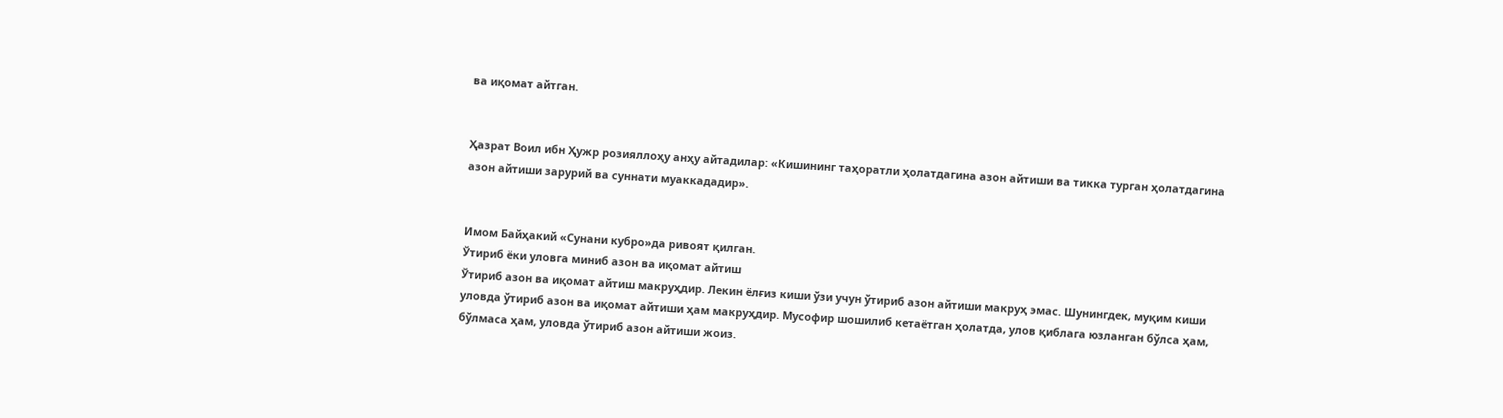ва иқомат айтган.


Ҳазрат Воил ибн Ҳужр розияллоҳу анҳу айтадилар: «Кишининг таҳоратли ҳолатдагина азон айтиши ва тикка турган ҳолатдагина азон айтиши зарурий ва суннати муаккададир».


Имом Байҳакий «Сунани кубро»да ривоят қилган.
Ўтириб ёки уловга миниб азон ва иқомат айтиш
Ўтириб азон ва иқомат айтиш макруҳдир. Лекин ёлғиз киши ўзи учун ўтириб азон айтиши макруҳ эмас. Шунингдек, муқим киши уловда ўтириб азон ва иқомат айтиши ҳам макруҳдир. Мусофир шошилиб кетаётган ҳолатда, улов қиблага юзланган бўлса ҳам, бўлмаса ҳам, уловда ўтириб азон айтиши жоиз.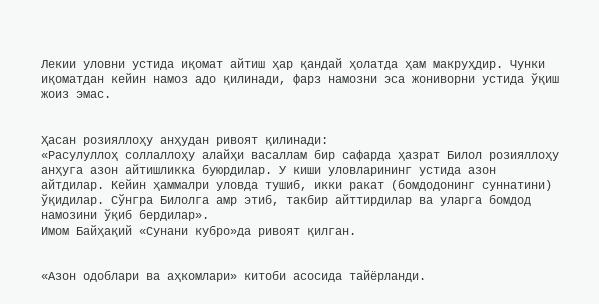Лекии уловни устида иқомат айтиш ҳар қандай ҳолатда ҳам макруҳдир. Чунки иқоматдан кейин намоз адо қилинади, фарз намозни эса жониворни устида ўқиш жоиз эмас.


Ҳасан розияллоҳу анҳудан ривоят қилинади:
«Расулуллоҳ соллаллоҳу алайҳи васаллам бир сафарда ҳазрат Билол розияллоҳу анҳуга азон айтишликка буюрдилар. У киши уловларининг устида азон айтдилар. Кейин ҳаммалри уловда тушиб, икки ракат (бомдодонинг суннатини) ўқидилар. Сўнгра Билолга амр этиб, такбир айттирдилар ва уларга бомдод намозини ўқиб бердилар».
Имом Байҳақий «Сунани кубро»да ривоят қилган.


«Азон одоблари ва аҳкомлари» китоби асосида тайёрланди.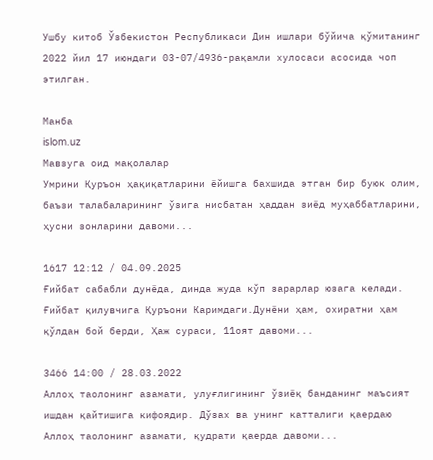Ушбу китоб Ўзбекистон Республикаси Дин ишлари бўйича қўмитанинг 2022 йил 17 июндаги 03-07/4936-рақамли хулосаси асосида чоп этилган.

Манба
islom.uz
Мавзуга оид мақолалар
Умрини Қуръон ҳақиқатларини ёйишга бахшида этган бир буюк олим, баъзи талабаларининг ўзига нисбатан ҳаддан зиёд муҳаббатларини, ҳусни зонларини давоми...

1617 12:12 / 04.09.2025
Ғийбат сабабли дунёда, динда жуда кўп зарарлар юзага келади. Ғийбат қилувчига Қуръони Каримдаги.Дунёни ҳам, охиратни ҳам қўлдан бой берди, Ҳаж сураси, 11оят давоми...

3466 14:00 / 28.03.2022
Аллоҳ таолонинг азамати, улуғлигининг ўзиёқ банданинг маъсият ишдан қайтишига кифоядир. Дўзах ва унинг катталиги қаердаю Аллоҳ таолонинг азамати, қудрати қаерда давоми...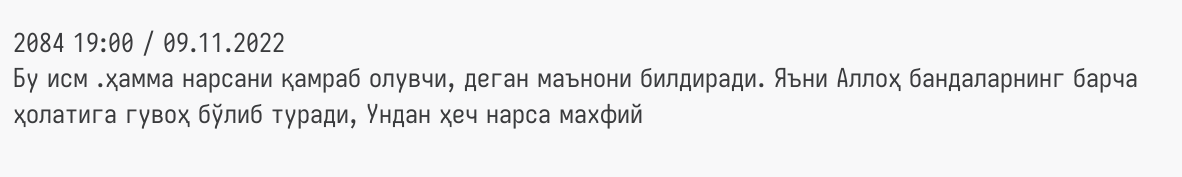2084 19:00 / 09.11.2022
Бу исм .ҳамма нарсани қамраб олувчи, деган маънони билдиради. Яъни Аллоҳ бандаларнинг барча ҳолатига гувоҳ бўлиб туради, Ундан ҳеч нарса махфий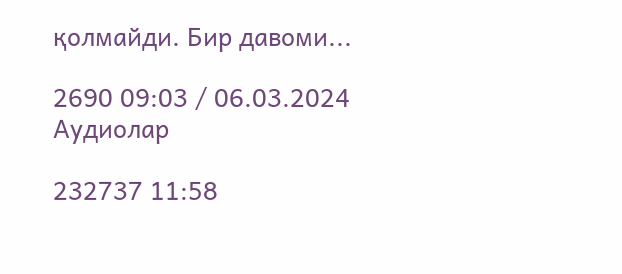қолмайди. Бир давоми...

2690 09:03 / 06.03.2024
Аудиолар

232737 11:58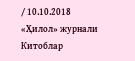/ 10.10.2018
«Ҳилол» журнали
Китоблар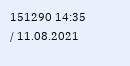151290 14:35 / 11.08.2021